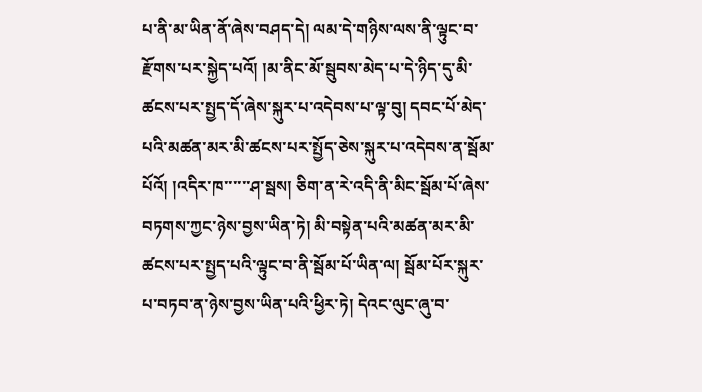པ་ནི་མ་ཡིན་ནོ་ཞེས་བཤད་དེ། ལམ་དེ་གཉིས་ལས་ནི་ལྟུང་བ་རྫོགས་པར་སྐྱེད་པའོ། །མ་ནིང་མོ་སྦུབས་མེད་པ་དེ་ཉིད་དུ་མི་ཚངས་པར་སྤྱད་དོ་ཞེས་སྐུར་པ་འདེབས་པ་ལྟ་བུ། དབང་པོ་མེད་པའི་མཚན་མར་མི་ཚངས་པར་སྤྱོད་ཅེས་སྐུར་པ་འདེབས་ན་སྦོམ་པོའོ། །འདིར་ཁ་་་་་་ཤ་སྦས། ཅིག་ན་རེ་འདི་ནི་མིང་སྦོམ་པོ་ཞེས་བཏགས་ཀྱང་ཉེས་བྱས་ཡིན་ཏེ། མི་བསྟེན་པའི་མཚན་མར་མི་ཚངས་པར་སྤྱད་པའི་ལྟུང་བ་ནི་སྦོམ་པོ་ཡིན་ལ། སྦོམ་པོར་སྐུར་པ་བཏབ་ན་ཉེས་བྱས་ཡིན་པའི་ཕྱིར་ཏེ། དེའང་ལུང་ཞུ་བ་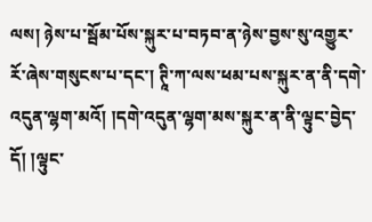ལས། ཉེས་པ་སྦོམ་པོས་སྐུར་པ་བཏབ་ན་ཉེས་བྱས་སུ་འགྱུར་རོ་ཞེས་གསུངས་པ་དང་། ཊཱི་ཀ་ལས་ཕམ་པས་སྐུར་ན་ནི་དགེ་འདུན་ལྷག་མའོ། །དགེ་འདུན་ལྷག་མས་སྐུར་ན་ནི་ལྟུང་བྱེད་དོ། །ལྟུང་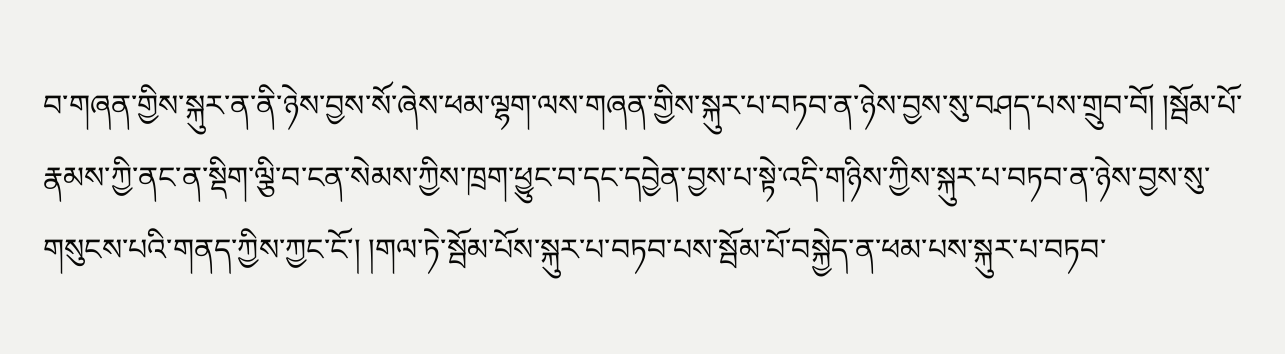བ་གཞན་གྱིས་སྐུར་ན་ནི་ཉེས་བྱས་སོ་ཞེས་ཕམ་ལྷག་ལས་གཞན་གྱིས་སྐུར་པ་བཏབ་ན་ཉེས་བྱས་སུ་བཤད་པས་གྲུབ་བོ། །སྦོམ་པོ་རྣམས་ཀྱི་ནང་ན་སྡིག་ལྕི་བ་ངན་སེམས་ཀྱིས་ཁྲག་ཕྱུང་བ་དང་དབྱེན་བྱས་པ་སྟེ་འདི་གཉིས་ཀྱིས་སྐུར་པ་བཏབ་ན་ཉེས་བྱས་སུ་གསུངས་པའི་གནད་ཀྱིས་ཀྱང་ངོ་། །གལ་ཏེ་སྦོམ་པོས་སྐུར་པ་བཏབ་པས་སྦོམ་པོ་བསྐྱེད་ན་ཕམ་པས་སྐུར་པ་བཏབ་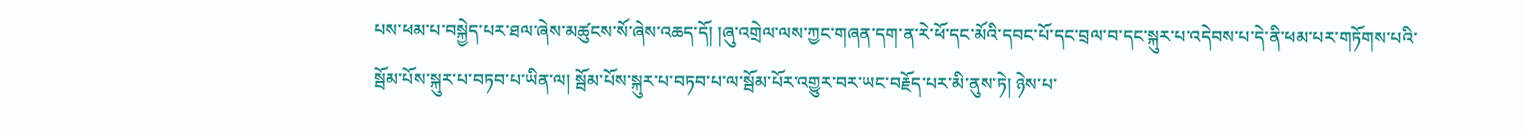པས་ཕམ་པ་བསྐྱེད་པར་ཐལ་ཞེས་མཚུངས་སོ་ཞེས་འཆད་དོ། །ཞུ་འགྲེལ་ལས་ཀྱང་གཞན་དག་ན་རེ་ཕོ་དང་མོའི་དབང་པོ་དང་བྲལ་བ་དང་སྐུར་པ་འདེབས་པ་དེ་ནི་ཕམ་པར་གཏོགས་པའི་སྦོམ་པོས་སྐུར་པ་བཏབ་པ་ཡིན་ལ། སྦོམ་པོས་སྐུར་པ་བཏབ་པ་ལ་སྦོམ་པོར་འགྱུར་བར་ཡང་བརྗོད་པར་མི་ནུས་ཏེ། ཉེས་པ་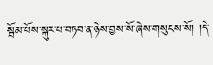སྦོམ་པོས་སྐུར་པ་བཏབ་ན་ཉེས་བྱས་སོ་ཞེས་གསུངས་སོ། །དེ་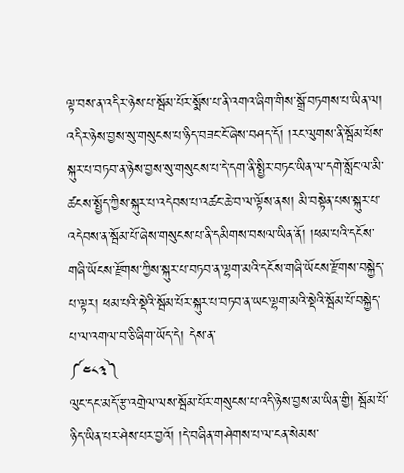ལྟ་བས་ན་འདིར་ཉེས་པ་སྦོམ་པོར་སྨོས་པ་ནི་འགའ་ཞིག་གིས་སྒྲོ་བཏགས་པ་ཡིན་ལ། འདིར་ཉེས་བྱས་སུ་གསུངས་པ་ཉིད་བཟང་ངོ་ཞེས་བཤད་དོ། །རང་ལུགས་ནི་སྦོམ་པོས་སྐུར་པ་བཏབ་ན་ཉེས་བྱས་སུ་གསུངས་པ་དེ་དག་ནི་སྤྱིར་བཏང་ཡིན་ལ་དགེ་སློང་ལ་མི་ཚངས་སྤྱོད་ཀྱིས་སྐུར་པ་འདེབས་པ་འཚང་ཆེ་བ་ལ་ལྟོས་ནས། མི་བསྟེན་པས་སྐུར་པ་འདེབས་ན་སྦོམ་པོ་ཞེས་གསུངས་པ་ནི་དམིགས་བསལ་ཡིན་ནོ། །ཕམ་པའི་དངོས་གཞི་ཡོངས་རྫོགས་ཀྱིས་སྐུར་པ་བཏབ་ན་ལྷག་མའི་དངོས་གཞི་ཡོངས་རྫོགས་བསྐྱེད་པ་ལྟར། ཕམ་པའི་སྡེའི་སྦོམ་པོར་སྐུར་པ་བཏབ་ན་ཡང་ལྷག་མའི་སྡེའི་སྦོམ་པོ་བསྐྱེད་པ་ལ་འགལ་བ་ཅི་ཞིག་ཡོད་དེ། དེས་ན་
༼༤༨༣༽
ལུང་དང་མདོ་རྩ་འགྲེལ་ལས་སྦོམ་པོར་གསུངས་པ་འདི་ཉེས་བྱས་མ་ཡིན་གྱི། སྦོམ་པོ་ཉིད་ཡིན་པར་ཤེས་པར་བྱའོ། །དེ་བཞིན་གཤེགས་པ་ལ་ངན་སེམས་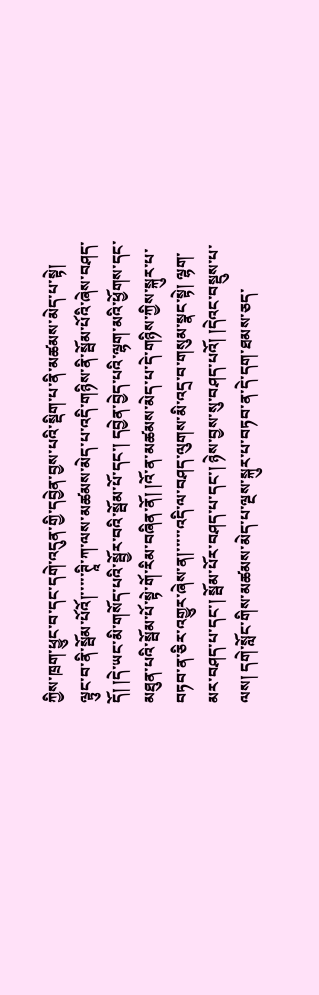ཀྱིས་ཁྲག་ཕྱུང་བ་དང་དགེ་འདུན་གྱི་དབྱེན་བྱས་པའི་སྡིག་པ་ནི་མཚམས་མེད་པ་སྟེ། ལྟུང་བ་ནི་སྦོམ་པོའོ།་་་་་ཊཱི་ཀ་ལས་མཚམས་མེད་པ་འདི་གཉིས་ནི་སྦོམ་པོའི་ཞེས་བཤད་དོ། །དེ་ཡང་མི་གསོད་པའི་སྦྱོར་བའི་སྦོམ་པོ་དང་། དབྱེན་བྱེད་པའི་ལྷག་མའི་ཕྱོགས་དང་མཐུན་པའི་སྦོམ་པོ་སྟེ་གོ་རིམ་བཞིན་ནོ། །འོ་ན་མཚམས་མེད་པ་དེ་གཉིས་ཀྱིས་སྐུར་པ་བཏབ་ན་ཅིར་འགྱུར་ཞེས་ན།་་་་་འདི་ལ་བཤད་ལུགས་མི་འདྲ་བ་གསུམ་སྣང་སྟེ། ལྷག་མར་བཤད་པ་དང་། སྦོམ་པོར་བཤད་པ་དང་། ཉེས་བྱས་སུ་བཤད་པའོ། །དེའང་བསྡུས་པ་ལས། དགེ་སློང་གིས་མཚམས་མེད་པ་ལྔས་སྐུར་པ་བཏབ་ན་དེ་དག་ཐམས་ཅད་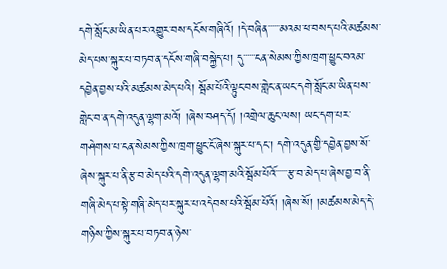དགེ་སློང་མ་ཡིན་པར་འགྱུར་བས་དངོས་གཞིའོ། །དེ་བཞིན་་་་་་མའམ་ཕ་བསད་པའི་མཚམས་མེད་པས་སྐུར་པ་བཏབ་ན་དངོས་གཞི་བསྐྱེད་པ། དུ་་་་་་ངན་སེམས་ཀྱིས་ཁྲག་ཕྱུང་བའམ་དབྱེན་བྱས་པའི་མཚམས་མེད་པའི། སྦོམ་པོའི་ལྟུང་བས་གླེང་ན་ཡང་དགེ་སློང་མ་ཡིན་པས་གླེང་བ་ན་དགེ་འདུན་ལྷག་མའོ། །ཞེས་བཤད་དོ། །འགྲེལ་ཆུང་ལས། ཡང་དག་པར་གཤེགས་པ་ངན་སེམས་ཀྱིས་ཁྲག་ཕྱུང་ངོ་ཞེས་སྐུར་པ་དང་། དགེ་འདུན་གྱི་དབྱེན་བྱས་སོ་ཞེས་སྐུར་པ་ནི་རྩ་བ་མེད་པའི་དགེ་འདུན་ལྷག་མའི་སྦོམ་པོའོ་་་་་་རྩ་བ་མེད་པ་ཞེས་བྱ་བ་ནི་གཞི་མེད་པ་སྟེ་གཞི་མེད་པར་སྐུར་པ་འདེབས་པའི་སྦོམ་པོའོ། །ཞེས་སོ། །མཚམས་མེད་དེ་གཉིས་ཀྱིས་སྐུར་པ་བཏབ་ན་ཉེས་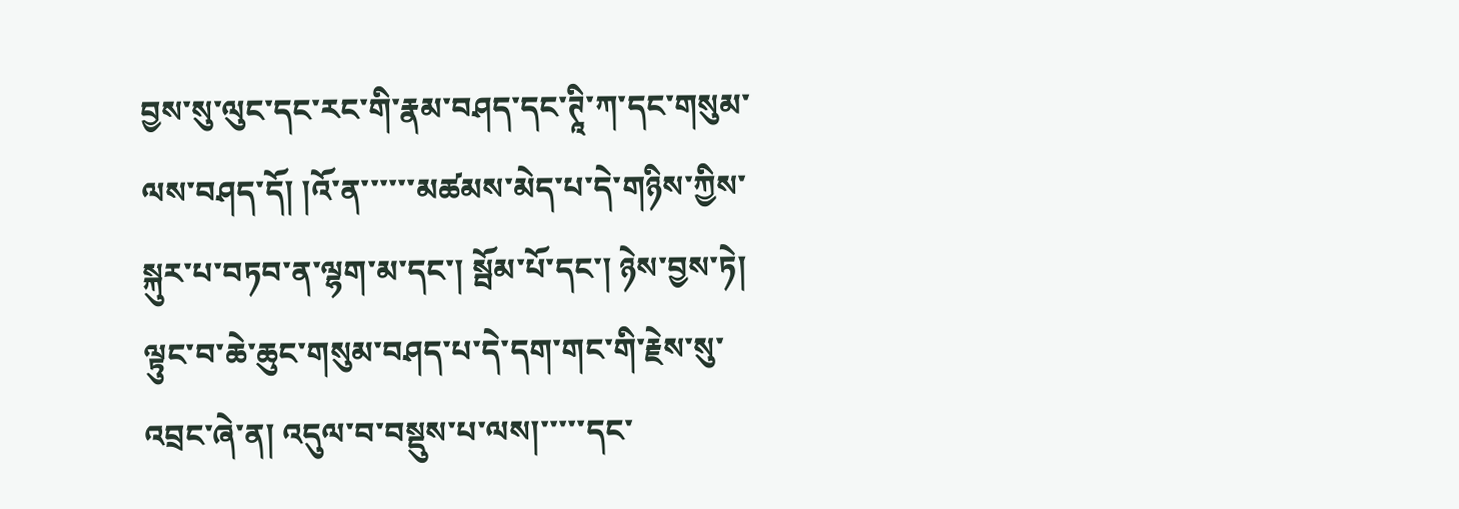བྱས་སུ་ལུང་དང་རང་གི་རྣམ་བཤད་དང་ཊཱི་ཀ་དང་གསུམ་ལས་བཤད་དོ། །འོ་ན་་་་་་མཚམས་མེད་པ་དེ་གཉིས་ཀྱིས་སྐུར་པ་བཏབ་ན་ལྷག་མ་དང་། སྦོམ་པོ་དང་། ཉེས་བྱས་ཏེ། ལྟུང་བ་ཆེ་ཆུང་གསུམ་བཤད་པ་དེ་དག་གང་གི་རྗེས་སུ་འབྲང་ཞེ་ན། འདུལ་བ་བསྡུས་པ་ལས།་་་་་དང་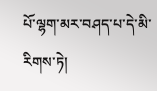པོ་ལྷག་མར་བཤད་པ་དེ་མི་རིགས་ཏེ།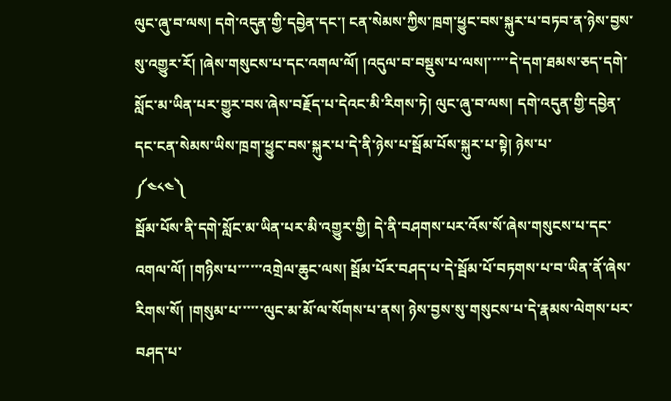ལུང་ཞུ་བ་ལས། དགེ་འདུན་གྱི་དབྱེན་དང་། ངན་སེམས་ཀྱིས་ཁྲག་ཕྱུང་བས་སྐུར་པ་བཏབ་ན་ཉེས་བྱས་སུ་འགྱུར་རོ། །ཞེས་གསུངས་པ་དང་འགལ་ལོ། །འདུལ་བ་བསྡུས་པ་ལས།་་་་་དེ་དག་ཐམས་ཅད་དགེ་སློང་མ་ཡིན་པར་གྱུར་བས་ཞེས་བརྗོད་པ་དེའང་མི་རིགས་ཏེ། ལུང་ཞུ་བ་ལས། དགེ་འདུན་གྱི་དབྱེན་དང་ངན་སེམས་ཡིས་ཁྲག་ཕྱུང་བས་སྐུར་པ་དེ་ནི་ཉེས་པ་སྦོམ་པོས་སྐུར་པ་སྟེ། ཉེས་པ་
༼༤༨༤༽
སྦོམ་པོས་ནི་དགེ་སློང་མ་ཡིན་པར་མི་འགྱུར་གྱི། དེ་ནི་བཤགས་པར་འོས་སོ་ཞེས་གསུངས་པ་དང་འགལ་ལོ། །གཉིས་པ་་་་་་འགྲེལ་ཆུང་ལས། སྦོམ་པོར་བཤད་པ་དེ་སྦོམ་པོ་བཏགས་པ་བ་ཡིན་ནོ་ཞེས་རིགས་སོ། །གསུམ་པ་་་་་་ལུང་མ་མོ་ལ་སོགས་པ་ནས། ཉེས་བྱས་སུ་གསུངས་པ་དེ་རྣམས་ལེགས་པར་བཤད་པ་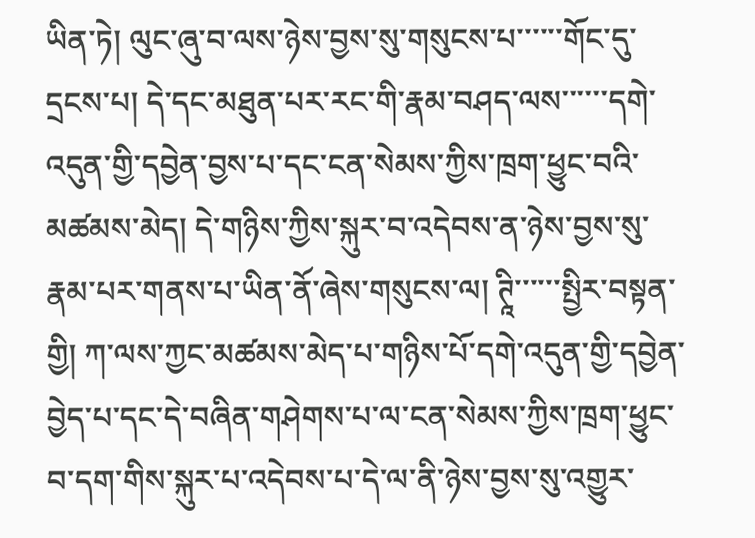ཡིན་ཏེ། ལུང་ཞུ་བ་ལས་ཉེས་བྱས་སུ་གསུངས་པ་་་་་་གོང་དུ་དྲངས་པ། དེ་དང་མཐུན་པར་རང་གི་རྣམ་བཤད་ལས་་་་་་དགེ་འདུན་གྱི་དབྱེན་བྱས་པ་དང་ངན་སེམས་ཀྱིས་ཁྲག་ཕྱུང་བའི་མཚམས་མེད། དེ་གཉིས་ཀྱིས་སྐུར་བ་འདེབས་ན་ཉེས་བྱས་སུ་རྣམ་པར་གནས་པ་ཡིན་ནོ་ཞེས་གསུངས་ལ། ཊཱི་་་་་་སྤྱིར་བསྟན་གྱི། ཀ་ལས་ཀྱང་མཚམས་མེད་པ་གཉིས་པོ་དགེ་འདུན་གྱི་དབྱེན་བྱེད་པ་དང་དེ་བཞིན་གཤེགས་པ་ལ་ངན་སེམས་ཀྱིས་ཁྲག་ཕྱུང་བ་དག་གིས་སྐུར་པ་འདེབས་པ་དེ་ལ་ནི་ཉེས་བྱས་སུ་འགྱུར་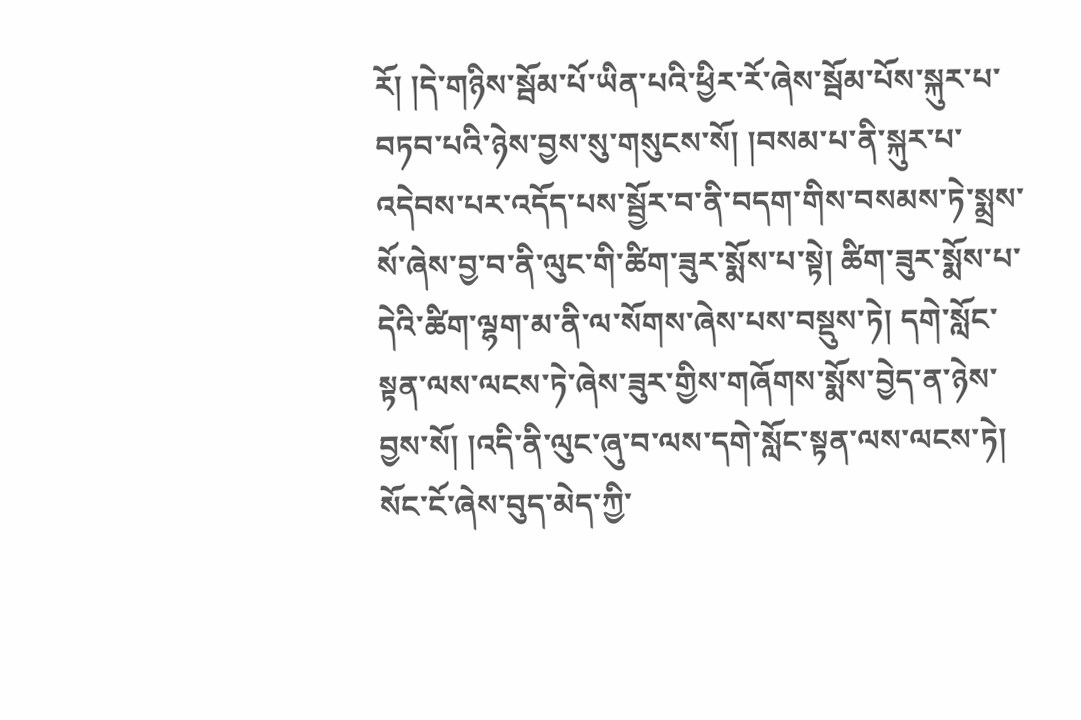རོ། །དེ་གཉིས་སྦོམ་པོ་ཡིན་པའི་ཕྱིར་རོ་ཞེས་སྦོམ་པོས་སྐུར་པ་བཏབ་པའི་ཉེས་བྱས་སུ་གསུངས་སོ། །བསམ་པ་ནི་སྐུར་པ་འདེབས་པར་འདོད་པས་སྦྱོར་བ་ནི་བདག་གིས་བསམས་ཏེ་སྨྲས་སོ་ཞེས་བྱ་བ་ནི་ལུང་གི་ཚིག་ཟུར་སྨོས་པ་སྟེ། ཚིག་ཟུར་སྨོས་པ་དེའི་ཚིག་ལྷག་མ་ནི་ལ་སོགས་ཞེས་པས་བསྡུས་ཏེ། དགེ་སློང་སྟན་ལས་ལངས་ཏེ་ཞེས་ཟུར་གྱིས་གཞོགས་སྨོས་བྱེད་ན་ཉེས་བྱས་སོ། །འདི་ནི་ལུང་ཞུ་བ་ལས་དགེ་སློང་སྟན་ལས་ལངས་ཏེ། སོང་ངོ་ཞེས་བུད་མེད་ཀྱི་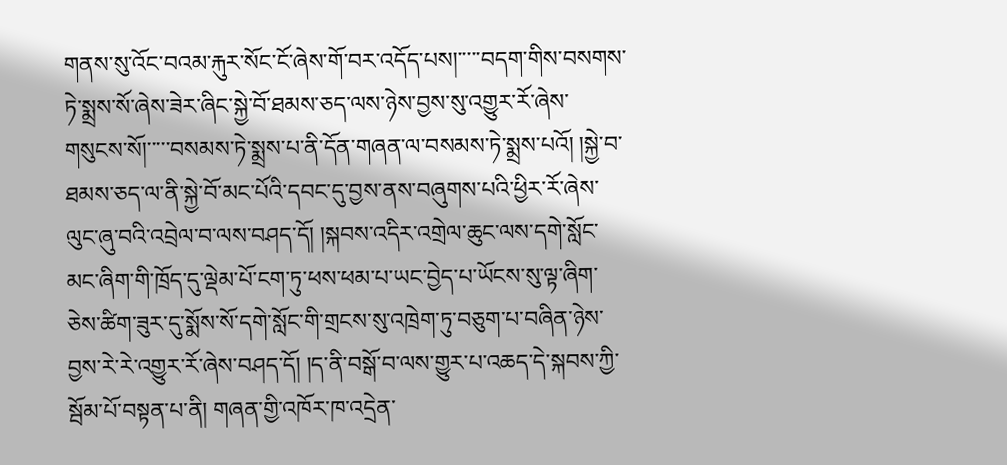གནས་སུ་འོང་བའམ་རྐུར་སོང་ངོ་ཞེས་གོ་བར་འདོད་པས།་་་་་བདག་གིས་བསགས་ཏེ་སྨྲས་སོ་ཞེས་ཟེར་ཞིང་སྐྱེ་བོ་ཐམས་ཅད་ལས་ཉེས་བྱས་སུ་འགྱུར་རོ་ཞེས་གསུངས་སོ།་་་་་བསམས་ཏེ་སྨྲས་པ་ནི་དོན་གཞན་ལ་བསམས་ཏེ་སྨྲས་པའོ། །སྐྱེ་བ་ཐམས་ཅད་ལ་ནི་སྐྱེ་བོ་མང་པོའི་དབང་དུ་བྱས་ནས་བཞུགས་པའི་ཕྱིར་རོ་ཞེས་ལུང་ཞུ་བའི་འབྲེལ་བ་ལས་བཤད་དོ། །སྐབས་འདིར་འགྲེལ་ཆུང་ལས་དགེ་སློང་མང་ཞིག་གི་ཁྲོད་དུ་ལྡེམ་པོ་ངག་ཏུ་ཕས་ཕམ་པ་ཡང་བྱེད་པ་ཡོངས་སུ་ལྟ་ཞིག་ཅེས་ཚིག་ཟུར་དུ་སྨོས་སོ་དགེ་སློང་གི་གྲངས་སུ་འཁྲེག་ཏུ་བཅུག་པ་བཞིན་ཉེས་བྱས་རེ་རེ་འགྱུར་རོ་ཞེས་བཤད་དོ། །ད་ནི་བསྒོ་བ་ལས་གྱུར་པ་འཆད་དེ་སྐབས་ཀྱི་སྦོམ་པོ་བསྟན་པ་ནི། གཞན་གྱི་འཁོར་ཁ་འདྲེན་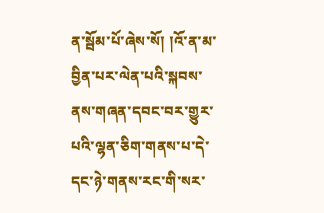ན་སྦོམ་པོ་ཞེས་སོ། །འོ་ན་མ་བྱིན་པར་ལེན་པའི་སྐབས་ནས་གཞན་དབང་བར་གྱུར་པའི་ལྷན་ཅིག་གནས་པ་དེ་དང་ཉེ་གནས་རང་གི་སར་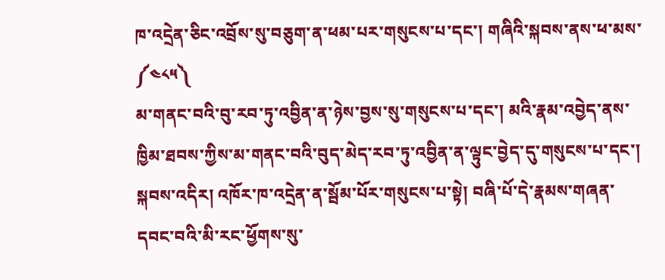ཁ་འདྲེན་ཅིང་འབྲོས་སུ་བཅུག་ན་ཕམ་པར་གསུངས་པ་དང་། གཞིའི་སྐབས་ནས་ཕ་མས་
༼༤༨༥༽
མ་གནང་བའི་བུ་རབ་ཏུ་འབྱིན་ན་ཉེས་བྱས་སུ་གསུངས་པ་དང་། མའི་རྣམ་འབྱེད་ནས་ཁྱིམ་ཐབས་ཀྱིས་མ་གནང་བའི་བུད་མེད་རབ་ཏུ་འབྱིན་ན་ལྟུང་བྱེད་དུ་གསུངས་པ་དང་། སྐབས་འདིར། འཁོར་ཁ་འདྲེན་ན་སྦོམ་པོར་གསུངས་པ་སྟེ། བཞི་པོ་དེ་རྣམས་གཞན་དབང་བའི་མི་རང་ཕྱོགས་སུ་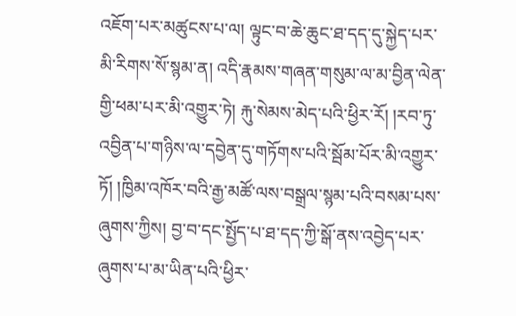འཇོག་པར་མཚུངས་པ་ལ། ལྟུང་བ་ཆེ་ཆུང་ཐ་དད་དུ་སྐྱེད་པར་མི་རིགས་སོ་སྙམ་ན། འདི་རྣམས་གཞན་གསུམ་ལ་མ་བྱིན་ལེན་གྱི་ཕམ་པར་མི་འགྱུར་ཏེ། རྐུ་སེམས་མེད་པའི་ཕྱིར་རོ། །རབ་ཏུ་འབྱིན་པ་གཉིས་ལ་དབྱེན་དུ་གཏོགས་པའི་སྦོམ་པོར་མི་འགྱུར་ཏོ། །ཁྱིམ་འཁོར་བའི་རྒྱ་མཚོ་ལས་བསྒྲལ་སྙམ་པའི་བསམ་པས་ཞུགས་ཀྱིས། བྱ་བ་དང་སྤྱོད་པ་ཐ་དད་ཀྱི་སྒོ་ནས་འབྱེད་པར་ཞུགས་པ་མ་ཡིན་པའི་ཕྱིར་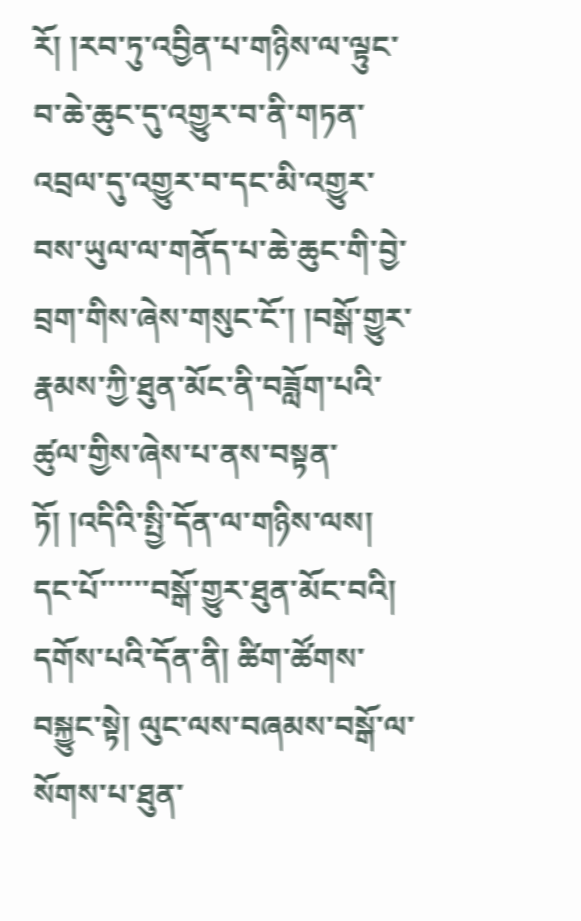རོ། །རབ་ཏུ་འབྱིན་པ་གཉིས་ལ་ལྟུང་བ་ཆེ་ཆུང་དུ་འགྱུར་བ་ནི་གཏན་འབྲལ་དུ་འགྱུར་བ་དང་མི་འགྱུར་བས་ཡུལ་ལ་གནོད་པ་ཆེ་ཆུང་གི་བྱེ་བྲག་གིས་ཞེས་གསུང་ངོ་། །བསྒོ་གྱུར་རྣམས་ཀྱི་ཐུན་མོང་ནི་བཟློག་པའི་ཚུལ་གྱིས་ཞེས་པ་ནས་བསྟན་ཏོ། །འདིའི་སྤྱི་དོན་ལ་གཉིས་ལས། དང་པོ་་་་་་བསྒོ་གྱུར་ཐུན་མོང་བའི། དགོས་པའི་དོན་ནི། ཚིག་ཚོགས་བསྐྱུང་སྟེ། ལུང་ལས་བཞམས་བསྒོ་ལ་སོགས་པ་ཐུན་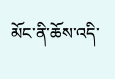མོང་ནི་ཆོས་འདི་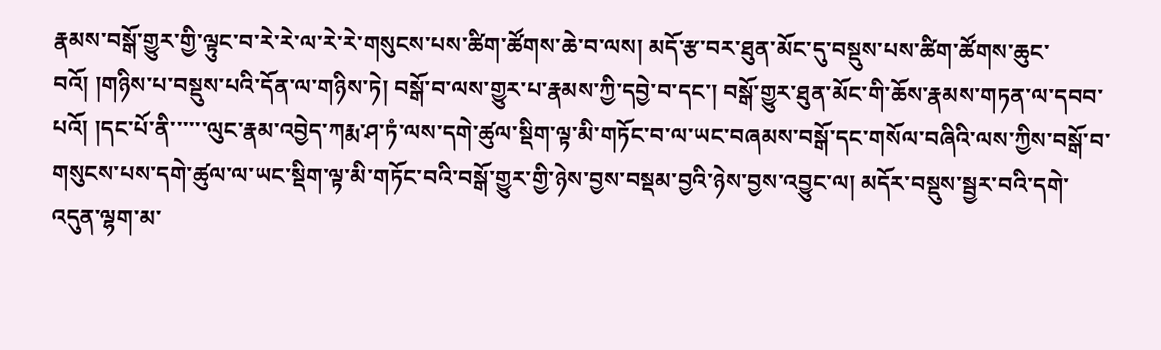རྣམས་བསྒོ་གྱུར་གྱི་ལྟུང་བ་རེ་རེ་ལ་རེ་རེ་གསུངས་པས་ཚིག་ཚོགས་ཆེ་བ་ལས། མདོ་རྩ་བར་ཐུན་མོང་དུ་བསྡུས་པས་ཚིག་ཚོགས་ཆུང་བའོ། །གཉིས་པ་བསྡུས་པའི་དོན་ལ་གཉིས་ཏེ། བསྒོ་བ་ལས་གྱུར་པ་རྣམས་ཀྱི་དབྱེ་བ་དང་། བསྒོ་གྱུར་ཐུན་མོང་གི་ཆོས་རྣམས་གཏན་ལ་དབབ་པའོ། །དང་པོ་ནི་་་་་་ལུང་རྣམ་འབྱེད་ཀརྨ་ཤ་ཏཾ་ལས་དགེ་ཚུལ་སྡིག་ལྟ་མི་གཏོང་བ་ལ་ཡང་བཞམས་བསྒོ་དང་གསོལ་བཞིའི་ལས་ཀྱིས་བསྒོ་བ་གསུངས་པས་དགེ་ཚུལ་ལ་ཡང་སྡིག་ལྟ་མི་གཏོང་བའི་བསྒོ་གྱུར་གྱི་ཉེས་བྱས་བསྡམ་བྱའི་ཉེས་བྱས་འབྱུང་ལ། མདོར་བསྡུས་སྦྱར་བའི་དགེ་འདུན་ལྷག་མ་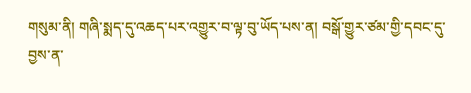གསུམ་ནི། གཞི་སྨད་དུ་འཆད་པར་འགྱུར་བ་ལྟ་བུ་ཡོད་པས་ན། བསྒོ་གྱུར་ཙམ་གྱི་དབང་དུ་བྱས་ན་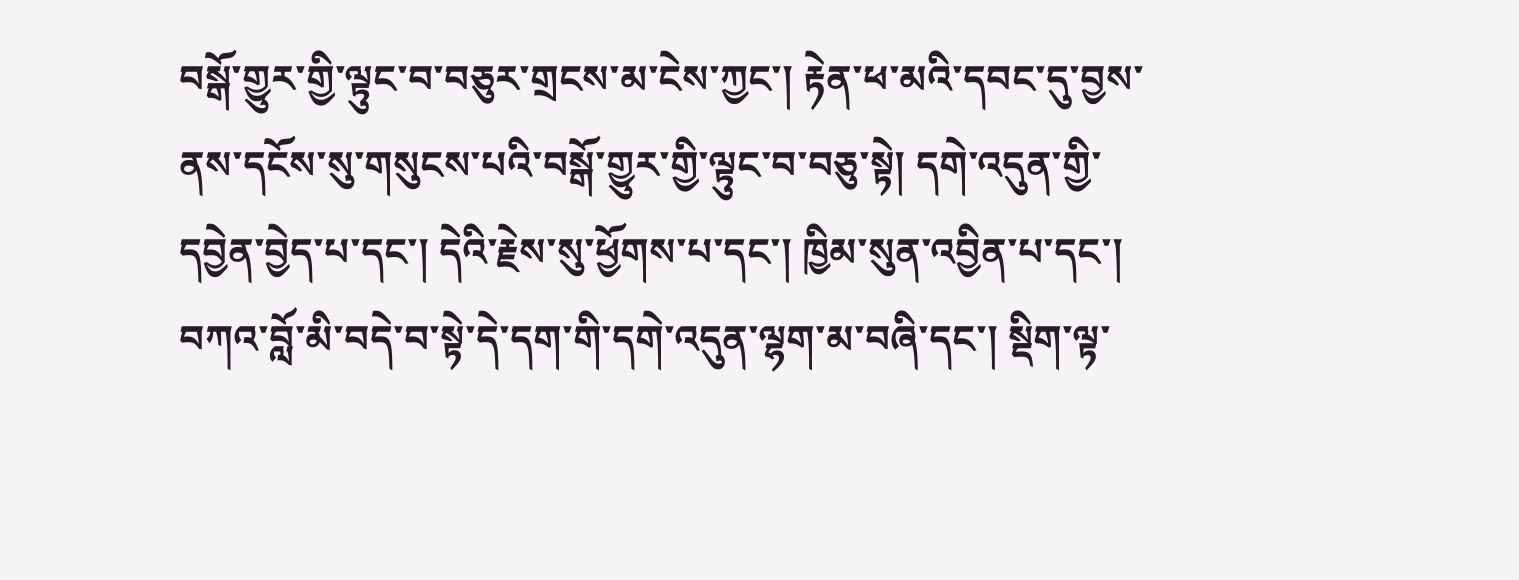བསྒོ་གྱུར་གྱི་ལྟུང་བ་བཅུར་གྲངས་མ་ངེས་ཀྱང་། རྟེན་ཕ་མའི་དབང་དུ་བྱས་ནས་དངོས་སུ་གསུངས་པའི་བསྒོ་གྱུར་གྱི་ལྟུང་བ་བཅུ་སྟེ། དགེ་འདུན་གྱི་དབྱེན་བྱེད་པ་དང་། དེའི་རྗེས་སུ་ཕྱོགས་པ་དང་། ཁྱིམ་སུན་འབྱིན་པ་དང་། བཀའ་བློ་མི་བདེ་བ་སྟེ་དེ་དག་གི་དགེ་འདུན་ལྷག་མ་བཞི་དང་། སྡིག་ལྟ་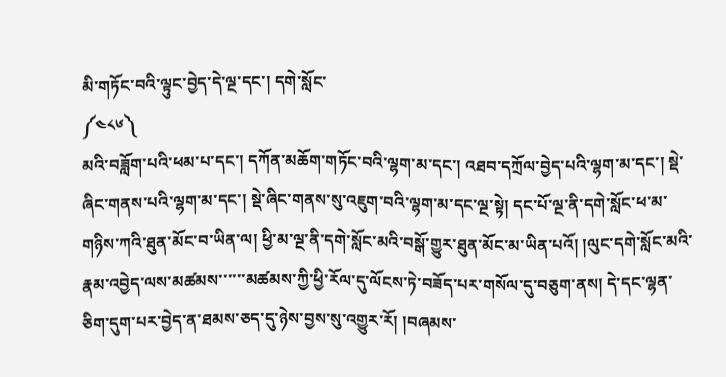མི་གཏོང་བའི་ལྟུང་བྱེད་དེ་ལྔ་དང་། དགེ་སློང་
༼༤༨༦༽
མའི་བཟློག་པའི་ཕམ་པ་དང་། དཀོན་མཆོག་གཏོང་བའི་ལྷག་མ་དང་། འཐབ་དཀྲོལ་བྱེད་པའི་ལྷག་མ་དང་། སྡེ་ཞིང་གནས་པའི་ལྷག་མ་དང་། སྡེ་ཞིང་གནས་སུ་འཇུག་བའི་ལྷག་མ་དང་ལྔ་སྟེ། དང་པོ་ལྔ་ནི་དགེ་སློང་ཕ་མ་གཉིས་ཀའི་ཐུན་མོང་བ་ཡིན་ལ། ཕྱི་མ་ལྔ་ནི་དགེ་སློང་མའི་བསྒོ་གྱུར་ཐུན་མོང་མ་ཡིན་པའོ། །ལུང་དགེ་སློང་མའི་རྣམ་འབྱེད་ལས་མཚམས་་་་་་མཚམས་ཀྱི་ཕྱི་རོལ་དུ་ལོངས་ཏེ་བཟོད་པར་གསོལ་དུ་བཅུག་ནས། དེ་དང་ལྷན་ཅིག་དུག་པར་བྱེད་ན་ཐམས་ཅད་དུ་ཉེས་བྱས་སུ་འགྱུར་རོ། །བཞམས་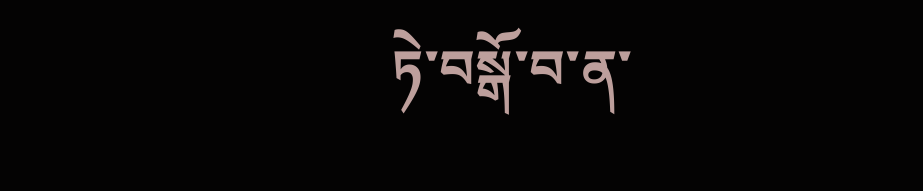ཏེ་བསྒོ་བ་ན་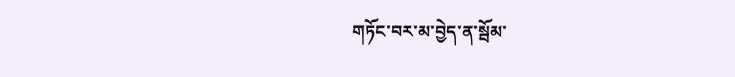གཏོང་བར་མ་བྱེད་ན་སྦོམ་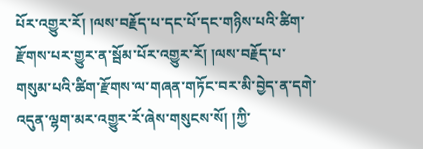པོར་འགྱུར་རོ། །ལས་བརྗོད་པ་དང་པོ་དང་གཉིས་པའི་ཚིག་རྫོགས་པར་གྱུར་ན་སྦོམ་པོར་འགྱུར་རོ། །ལས་བརྗོད་པ་གསུམ་པའི་ཚིག་རྫོགས་ལ་གཞན་གཏོང་བར་མི་བྱེད་ན་དགེ་འདུན་ལྷག་མར་འགྱུར་རོ་ཞེས་གསུངས་སོ། །ཀྱི་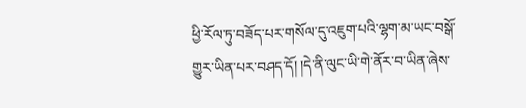ཕྱི་རོལ་ཏུ་བཟོད་པར་གསོལ་དུ་འཇུག་པའི་ལྷག་མ་ཡང་བསྒོ་གྱུར་ཡིན་པར་བཤད་དོ། །དེ་ནི་ལུང་ཡི་གེ་ནོར་བ་ཡིན་ཞེས་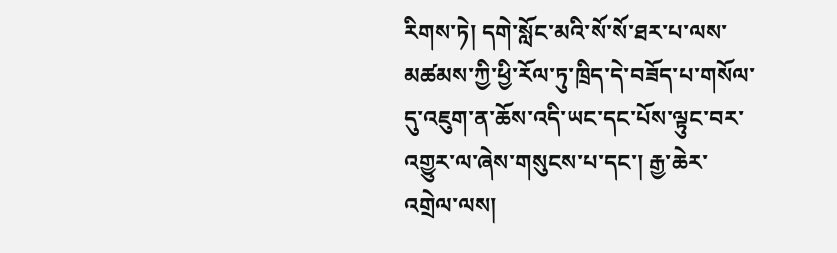རིགས་ཏེ། དགེ་སློང་མའི་སོ་སོ་ཐར་པ་ལས་མཚམས་ཀྱི་ཕྱི་རོལ་ཏུ་ཁྲིད་དེ་བཟོད་པ་གསོལ་དུ་འཇུག་ན་ཆོས་འདི་ཡང་དང་པོས་ལྟུང་བར་འགྱུར་ལ་ཞེས་གསུངས་པ་དང་། རྒྱ་ཆེར་འགྲེལ་ལས།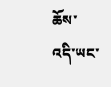ཆོས་འདི་ཡང་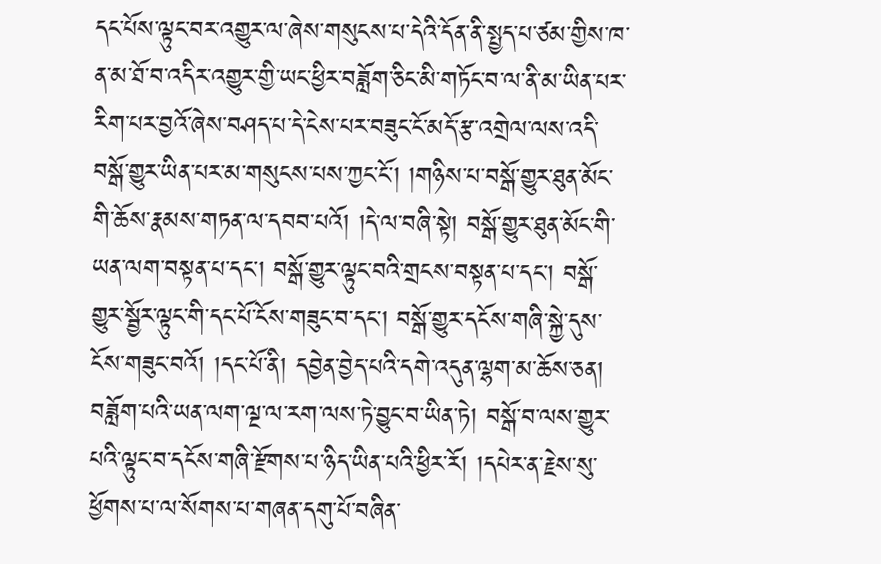དང་པོས་ལྟུང་བར་འགྱུར་ལ་ཞེས་གསུངས་པ་དེའི་དོན་ནི་སྤྱད་པ་ཙམ་གྱིས་ཁ་ན་མ་ཐོ་བ་འདིར་འགྱུར་གྱི་ཡང་ཕྱིར་བཟློག་ཅིང་མི་གཏོང་བ་ལ་ནི་མ་ཡིན་པར་རིག་པར་བྱའོ་ཞེས་བཤད་པ་དེ་ངེས་པར་བཟུང་ངོ་མདོ་རྩ་འགྲེལ་ལས་འདི་བསྒོ་གྱུར་ཡིན་པར་མ་གསུངས་པས་ཀྱང་ངོ་། །གཉིས་པ་བསྒོ་གྱུར་ཐུན་མོང་གི་ཆོས་རྣམས་གཏན་ལ་དབབ་པའོ། །དེ་ལ་བཞི་སྟེ། བསྒོ་གྱུར་ཐུན་མོང་གི་ཡན་ལག་བསྟན་པ་དང་། བསྒོ་གྱུར་ལྟུང་བའི་གྲངས་བསྟན་པ་དང་། བསྒོ་གྱུར་སྦྱོར་ལྟུང་གི་དང་པོ་ངོས་གཟུང་བ་དང་། བསྒོ་གྱུར་དངོས་གཞི་སྐྱེ་དུས་ངོས་གཟུང་བའོ། །དང་པོ་ནི། དབྱེན་བྱེད་པའི་དགེ་འདུན་ལྷག་མ་ཆོས་ཅན། བཟློག་པའི་ཡན་ལག་ལྔ་ལ་རག་ལས་ཏེ་བྱུང་བ་ཡིན་ཏེ། བསྒོ་བ་ལས་གྱུར་པའི་ལྟུང་བ་དངོས་གཞི་རྫོགས་པ་ཉིད་ཡིན་པའི་ཕྱིར་རོ། །དཔེར་ན་རྗེས་སུ་ཕྱོགས་པ་ལ་སོགས་པ་གཞན་དགུ་པོ་བཞིན་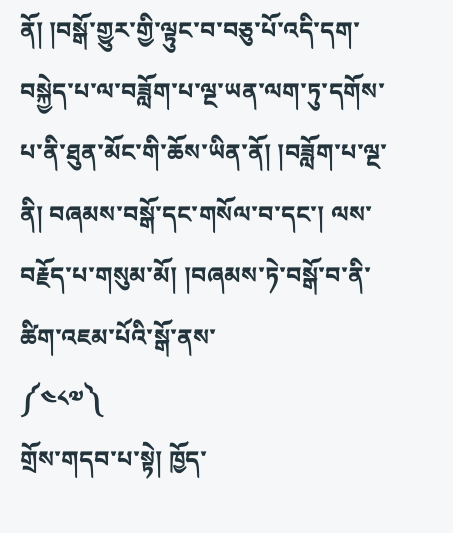ནོ། །བསྒོ་གྱུར་གྱི་ལྟུང་བ་བཅུ་པོ་འདི་དག་བསྐྱེད་པ་ལ་བཟློག་པ་ལྔ་ཡན་ལག་ཏུ་དགོས་པ་ནི་ཐུན་མོང་གི་ཆོས་ཡིན་ནོ། །བཟློག་པ་ལྔ་ནི། བཞམས་བསྒོ་དང་གསོལ་བ་དང་། ལས་བརྗོད་པ་གསུམ་མོ། །བཞམས་ཏེ་བསྒོ་བ་ནི་ཚིག་འཇམ་པོའི་སྒོ་ནས་
༼༤༨༧༽
གྲོས་གདབ་པ་སྟེ། ཁྱོད་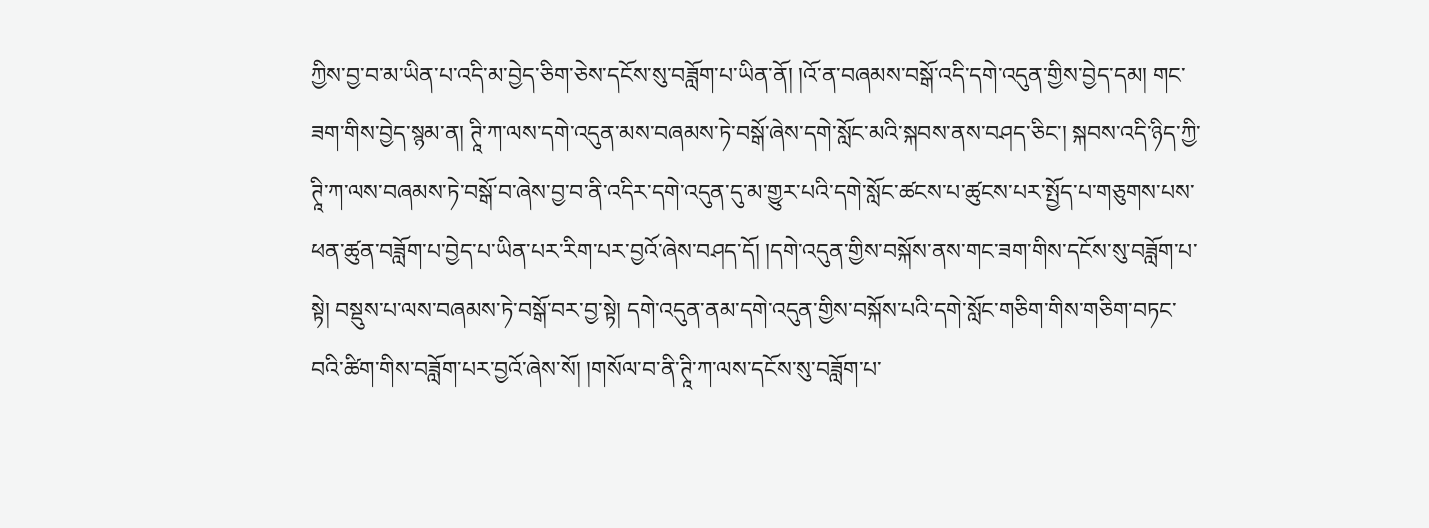ཀྱིས་བྱ་བ་མ་ཡིན་པ་འདི་མ་བྱེད་ཅིག་ཅེས་དངོས་སུ་བཟློག་པ་ཡིན་ནོ། །འོ་ན་བཞམས་བསྒོ་འདི་དགེ་འདུན་གྱིས་བྱེད་དམ། གང་ཟག་གིས་བྱེད་སྙམ་ན། ཊཱི་ཀ་ལས་དགེ་འདུན་མས་བཞམས་ཏེ་བསྒོ་ཞེས་དགེ་སློང་མའི་སྐབས་ནས་བཤད་ཅིང་། སྐབས་འདི་ཉིད་ཀྱི་ཊཱི་ཀ་ལས་བཞམས་ཏེ་བསྒོ་བ་ཞེས་བྱ་བ་ནི་འདིར་དགེ་འདུན་དུ་མ་གྱུར་པའི་དགེ་སློང་ཚངས་པ་ཚུངས་པར་སྤྱོད་པ་གཅུགས་པས་ཕན་ཚུན་བཟློག་པ་བྱེད་པ་ཡིན་པར་རིག་པར་བྱའོ་ཞེས་བཤད་དོ། །དགེ་འདུན་གྱིས་བསྐོས་ནས་གང་ཟག་གིས་དངོས་སུ་བཟློག་པ་སྟེ། བསྡུས་པ་ལས་བཞམས་ཏེ་བསྒོ་བར་བྱ་སྟེ། དགེ་འདུན་ནམ་དགེ་འདུན་གྱིས་བསྐོས་པའི་དགེ་སློང་གཅིག་གིས་གཅིག་བཏང་བའི་ཚིག་གིས་བཟློག་པར་བྱའོ་ཞེས་སོ། །གསོལ་བ་ནི་ཊཱི་ཀ་ལས་དངོས་སུ་བཟློག་པ་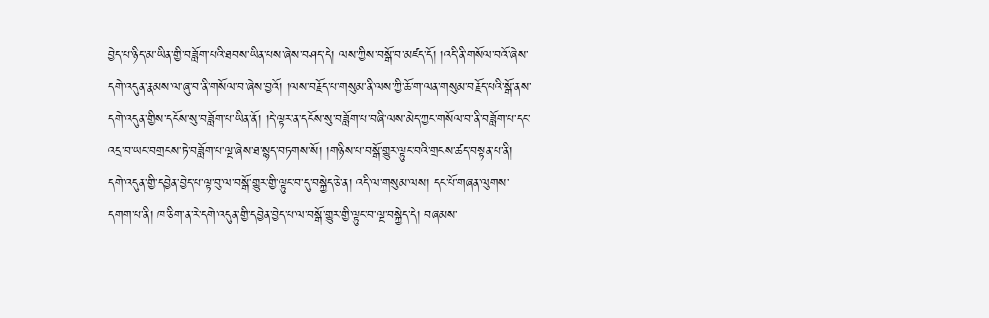བྱེད་པ་ཉིད་མ་ཡིན་གྱི་བཟློག་པའི་ཐབས་ཡིན་པས་ཞེས་བཤད་དེ། ལས་ཀྱིས་བསྒོ་བ་མཛད་དོ། །འདི་ནི་གསོལ་བའོ་ཞེས་དགེ་འདུན་རྣམས་ལ་ཞུ་བ་ནི་གསོལ་བ་ཞེས་བྱའོ། །ལས་བརྗོད་པ་གསུམ་ནི་ལས་ཀྱི་ཆོ་ག་ལན་གསུམ་བརྗོད་པའི་སྒོ་ནས་དགེ་འདུན་གྱིས་དངོས་སུ་བཟློག་པ་ཡིན་ནོ། །དེ་ལྟར་ན་དངོས་སུ་བཟློག་པ་བཞི་ལས་མེད་ཀྱང་གསོལ་བ་ནི་བཟློག་པ་དང་འདྲ་བ་ཡང་བགྲངས་ཏེ་བཟློག་པ་ལྔ་ཞེས་ཐ་སྙད་བཏགས་སོ། །གཉིས་པ་བསྒོ་གྱུར་ལྟུང་བའི་གྲངས་ཚད་བསྟན་པ་ནི། དགེ་འདུན་གྱི་དབྱེན་བྱེད་པ་ལྟ་བུ་ལ་བསྒོ་གྱུར་གྱི་ལྟུང་བ་དུ་བསྐྱེད་ཅེ་ན། འདི་ལ་གསུམ་ལས། དང་པོ་གཞན་ལུགས་དགག་པ་ནི། ཁ་ཅིག་ན་རེ་དགེ་འདུན་གྱི་དབྱེན་བྱེད་པ་ལ་བསྒོ་གྱུར་གྱི་ལྟུང་བ་ལྔ་བསྐྱེད་དེ། བཞམས་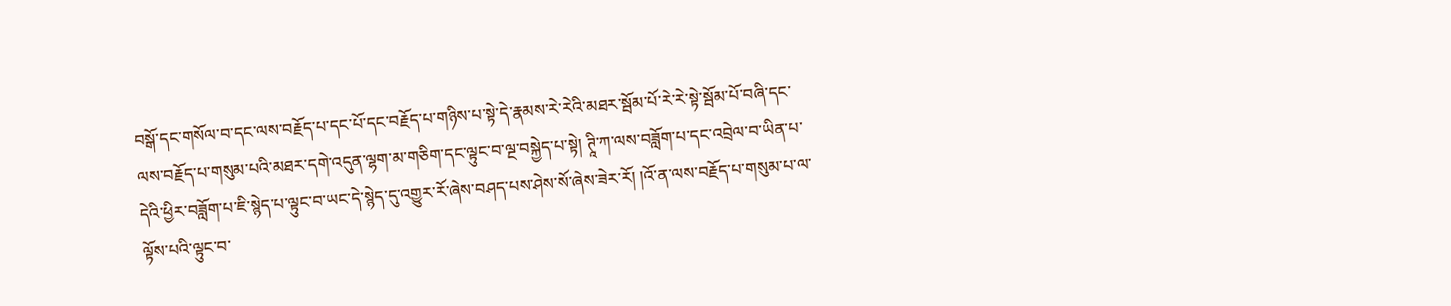བསྒོ་དང་གསོལ་བ་དང་ལས་བརྗོད་པ་དང་པོ་དང་བརྗོད་པ་གཉིས་པ་སྟེ་དེ་རྣམས་རེ་རེའི་མཐར་སྦོམ་པོ་རེ་རེ་སྟེ་སྦོམ་པོ་བཞི་དང་ལས་བརྗོད་པ་གསུམ་པའི་མཐར་དགེ་འདུན་ལྷག་མ་གཅིག་དང་ལྟུང་བ་ལྔ་བསྐྱེད་པ་སྟེ། ཊཱི་ཀ་ལས་བཟློག་པ་དང་འབྲེལ་བ་ཡིན་པ་དེའི་ཕྱིར་བཟློག་པ་ཇི་སྙེད་པ་ལྟུང་བ་ཡང་དེ་སྙེད་དུ་འགྱུར་རོ་ཞེས་བཤད་པས་ཤེས་སོ་ཞེས་ཟེར་རོ། །འོ་ན་ལས་བརྗོད་པ་གསུམ་པ་ལ་ལྟོས་པའི་ལྟུང་བ་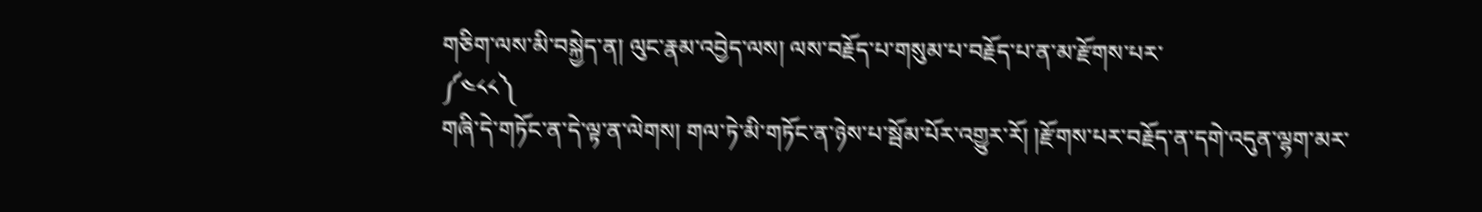གཅིག་ལས་མི་བསྐྱེད་ན། ལུང་རྣམ་འབྱེད་ལས། ལས་བརྗོད་པ་གསུམ་པ་བརྗོད་པ་ན་མ་རྫོགས་པར་
༼༤༨༨༽
གཞི་དེ་གཏོང་ན་དེ་ལྟ་ན་ལེགས། གལ་ཏེ་མི་གཏོང་ན་ཉེས་པ་སྦོམ་པོར་འགྱུར་རོ། །རྫོགས་པར་བརྗོད་ན་དགེ་འདུན་ལྷག་མར་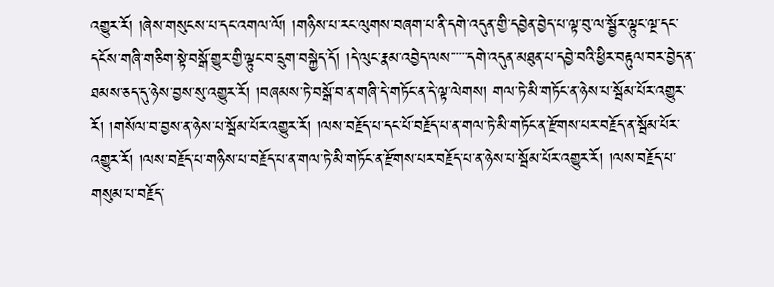འགྱུར་རོ། །ཞེས་གསུངས་པ་དང་འགལ་ལོ། །གཉིས་པ་རང་ལུགས་བཞག་པ་ནི་དགེ་འདུན་གྱི་དབྱེན་བྱེད་པ་ལྟ་བུ་ལ་སྦྱོར་ལྟུང་ལྔ་དང་དངོས་གཞི་གཅིག་སྟེ་བསྒོ་གྱུར་གྱི་ལྟུང་བ་དྲུག་བསྐྱེད་དོ། །དེ་ལུང་རྣམ་འབྱེད་ལས་་་་་་དགེ་འདུན་མཐུན་པ་དབྱེ་བའི་ཕྱིར་བརྟུལ་བར་བྱེད་ན་ཐམས་ཅད་དུ་ཉེས་བྱས་སུ་འགྱུར་རོ། །བཞམས་ཏེ་བསྒོ་བ་ན་གཞི་དེ་གཏོང་ན་དེ་ལྟ་ལེགས། གལ་ཏེ་མི་གཏོང་ན་ཉེས་པ་སྦོམ་པོར་འགྱུར་རོ། །གསོལ་བ་བྱས་ན་ཉེས་པ་སྦོམ་པོར་འགྱུར་རོ། །ལས་བརྗོད་པ་དང་པོ་བརྗོད་པ་ན་གལ་ཏེ་མི་གཏོང་ན་རྫོགས་པར་བརྗོད་ན་སྦོམ་པོར་འགྱུར་རོ། །ལས་བརྗོད་པ་གཉིས་པ་བརྗོད་པ་ན་གལ་ཏེ་མི་གཏོང་ན་རྫོགས་པར་བརྗོད་པ་ན་ཉེས་པ་སྦོམ་པོར་འགྱུར་རོ། །ལས་བརྗོད་པ་གསུམ་པ་བརྗོད་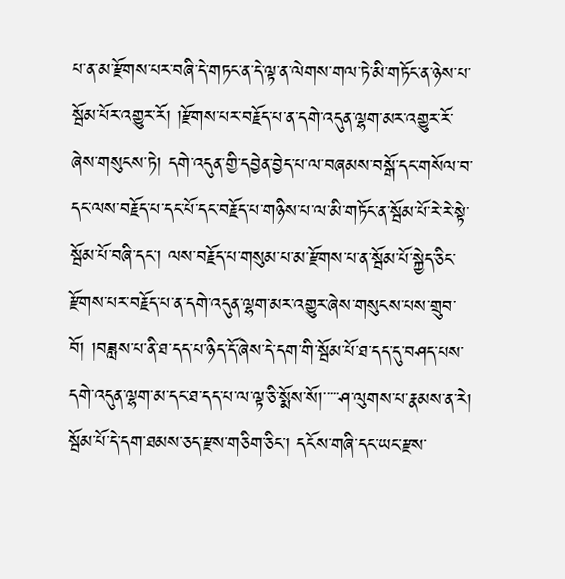པ་ན་མ་རྫོགས་པར་བཞི་དེ་གཏང་ན་དེ་ལྟ་ན་ལེགས་གལ་ཏེ་མི་གཏོང་ན་ཉེས་པ་སྦོམ་པོར་འགྱུར་རོ། །རྫོགས་པར་བརྗོད་པ་ན་དགེ་འདུན་ལྷག་མར་འགྱུར་རོ་ཞེས་གསུངས་ཏེ། དགེ་འདུན་གྱི་དབྱེན་བྱེད་པ་ལ་བཞམས་བསྒོ་དང་གསོལ་བ་དང་ལས་བརྗོད་པ་དང་པོ་དང་བརྗོད་པ་གཉིས་པ་ལ་མི་གཏོང་ན་སྦོམ་པོ་རེ་རེ་སྟེ་སྦོམ་པོ་བཞི་དང་། ལས་བརྗོད་པ་གསུམ་པ་མ་རྫོགས་པ་ན་སྦོམ་པོ་སྐྱེད་ཅིང་རྫོགས་པར་བརྗོད་པ་ན་དགེ་འདུན་ལྷག་མར་འགྱུར་ཞེས་གསུངས་པས་གྲུབ་བོ། །བཟླས་པ་ནི་ཐ་དད་པ་ཉིད་དོ་ཞེས་དེ་དག་གི་སྦོམ་པོ་ཐ་དད་དུ་བཤད་པས་དགེ་འདུན་ལྷག་མ་དང་ཐ་དད་པ་ལ་ལྟ་ཅི་སྨོས་སོ།་་་་་ཤ་ལུགས་པ་རྣམས་ན་རེ། སྦོམ་པོ་དེ་དག་ཐམས་ཅད་རྫས་གཅིག་ཅིང་། དངོས་གཞི་དང་ཡང་རྫས་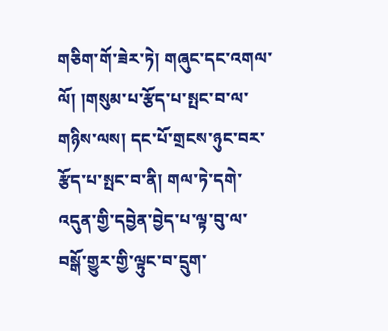གཅིག་གོ་ཟེར་ཏེ། གཞུང་དང་འགལ་ལོ། །གསུམ་པ་རྩོད་པ་སྤང་བ་ལ་གཉིས་ལས། དང་པོ་གྲངས་ཉུང་བར་རྩོད་པ་སྤང་བ་ནི། གལ་ཏེ་དགེ་འདུན་གྱི་དབྱེན་བྱེད་པ་ལྟ་བུ་ལ་བསྒོ་གྱུར་གྱི་ལྟུང་བ་དྲུག་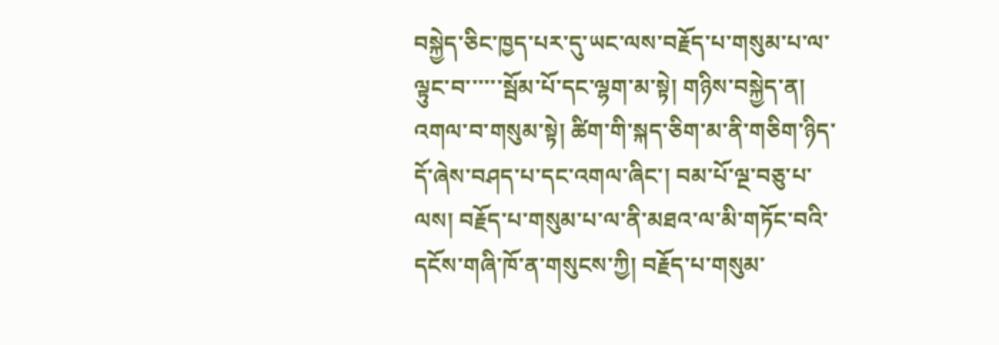བསྐྱེད་ཅིང་ཁྱད་པར་དུ་ཡང་ལས་བརྗོད་པ་གསུམ་པ་ལ་ལྟུང་བ་་་་་་སྦོམ་པོ་དང་ལྷག་མ་སྟེ། གཉིས་བསྐྱེད་ན། འགལ་བ་གསུམ་སྟེ། ཚིག་གི་སྐད་ཅིག་མ་ནི་གཅིག་ཉིད་དོ་ཞེས་བཤད་པ་དང་འགལ་ཞིང་། བམ་པོ་ལྔ་བཅུ་པ་ལས། བརྗོད་པ་གསུམ་པ་ལ་ནི་མཐའ་ལ་མི་གཏོང་བའི་དངོས་གཞི་ཁོ་ན་གསུངས་ཀྱི། བརྗོད་པ་གསུམ་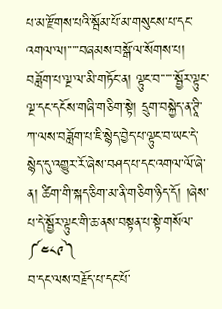པ་མ་རྫོགས་པའི་སྦོམ་པོ་མ་གསུངས་པ་དང་འགལ་ལ།་་་་་བཞམས་བསྒོ་ལ་སོགས་པ། བཟློག་པ་ལྔ་ལ་མི་གཏོང་ན། ལྟུང་བ་་་་་་སྦྱོར་ལྟུང་ལྔ་དང་དངོས་གཞི་གཅིག་སྟེ། དྲུག་བསྐྱེད་ན་ཊཱི་ཀ་ལས་བཟློག་པ་ཇི་སྙེད་བྱེད་པ་ལྟུང་བ་ཡང་དེ་སྙེད་དུ་འགྱུར་རོ་ཞེས་བཤད་པ་དང་འགལ་ལོ་ཞེ་ན། ཚིག་གི་སྐད་ཅིག་མ་ནི་གཅིག་ཉིད་དོ། །ཞེས་པ་དེ་སྦྱོར་ལྟུང་གི་ཆ་ནས་བསྟན་པ་སྟེ་གསོལ་
༼༤༨༩༽
བ་དང་ལས་བརྗོད་པ་དང་པོ་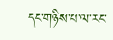དང་གཉིས་པ་ལ་རང་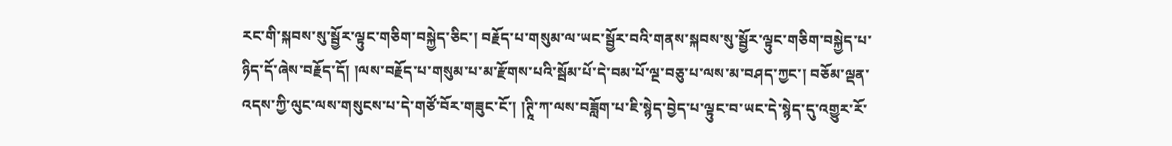རང་གི་སྐབས་སུ་སྦྱོར་ལྟུང་གཅིག་བསྐྱེད་ཅིང་། བརྗོད་པ་གསུམ་ལ་ཡང་སྦྱོར་བའི་གནས་སྐབས་སུ་སྦྱོར་ལྟུང་གཅིག་བསྐྱེད་པ་ཉིད་དོ་ཞེས་བརྗོད་དོ། །ལས་བརྗོད་པ་གསུམ་པ་མ་རྫོགས་པའི་སྦོམ་པོ་དེ་བམ་པོ་ལྔ་བཅུ་པ་ལས་མ་བཤད་ཀྱང་། བཅོམ་ལྡན་འདས་ཀྱི་ལུང་ལས་གསུངས་པ་དེ་གཙོ་བོར་གཟུང་ངོ་། །ཊཱི་ཀ་ལས་བཟློག་པ་ཇི་སྙེད་བྱེད་པ་ལྟུང་བ་ཡང་དེ་སྙེད་དུ་འགྱུར་རོ་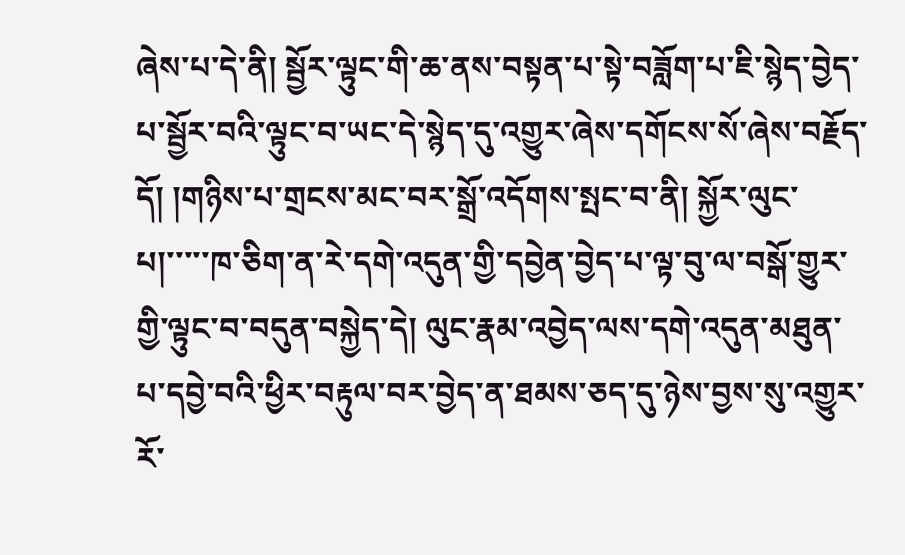ཞེས་པ་དེ་ནི། སྦྱོར་ལྟུང་གི་ཆ་ནས་བསྟན་པ་སྟེ་བཟློག་པ་ཇི་སྙེད་བྱེད་པ་སྦྱོར་བའི་ལྟུང་བ་ཡང་དེ་སྙེད་དུ་འགྱུར་ཞེས་དགོངས་སོ་ཞེས་བརྗོད་དོ། །གཉིས་པ་གྲངས་མང་བར་སྒྲོ་འདོགས་སྤང་བ་ནི། སྐྱོར་ལུང་པ།་་་་་ཁ་ཅིག་ན་རེ་དགེ་འདུན་གྱི་དབྱེན་བྱེད་པ་ལྟ་བུ་ལ་བསྒོ་གྱུར་གྱི་ལྟུང་བ་བདུན་བསྐྱེད་དེ། ལུང་རྣམ་འབྱེད་ལས་དགེ་འདུན་མཐུན་པ་དབྱེ་བའི་ཕྱིར་བརྟུལ་བར་བྱེད་ན་ཐམས་ཅད་དུ་ཉེས་བྱས་སུ་འགྱུར་རོ་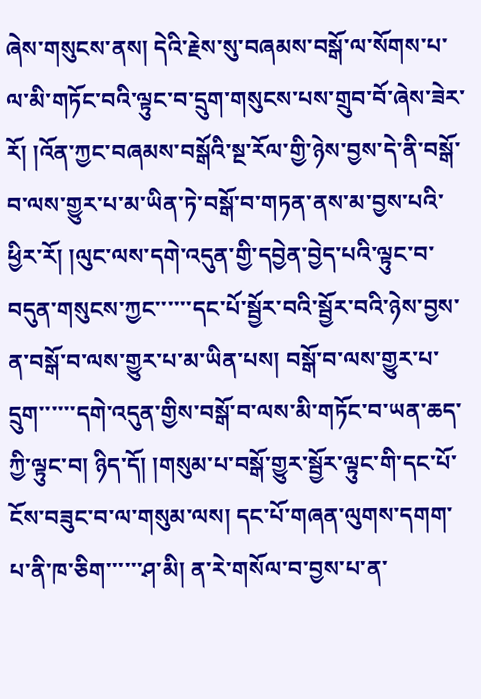ཞེས་གསུངས་ནས། དེའི་རྗེས་སུ་བཞམས་བསྒོ་ལ་སོགས་པ་ལ་མི་གཏོང་བའི་ལྟུང་བ་དྲུག་གསུངས་པས་གྲུབ་བོ་ཞེས་ཟེར་རོ། །འོན་ཀྱང་བཞམས་བསྒོའི་སྔ་རོལ་གྱི་ཉེས་བྱས་དེ་ནི་བསྒོ་བ་ལས་གྱུར་པ་མ་ཡིན་ཏེ་བསྒོ་བ་གཏན་ནས་མ་བྱས་པའི་ཕྱིར་རོ། །ལུང་ལས་དགེ་འདུན་གྱི་དབྱེན་བྱེད་པའི་ལྟུང་བ་བདུན་གསུངས་ཀྱང་་་་་་དང་པོ་སྦྱོར་བའི་སྦྱོར་བའི་ཉེས་བྱས་ན་བསྒོ་བ་ལས་གྱུར་པ་མ་ཡིན་པས། བསྒོ་བ་ལས་གྱུར་པ་དྲུག་་་་་་དགེ་འདུན་གྱིས་བསྒོ་བ་ལས་མི་གཏོང་བ་ཡན་ཆད་ཀྱི་ལྟུང་བ། ཉིད་དོ། །གསུམ་པ་བསྒོ་གྱུར་སྦྱོར་ལྟུང་གི་དང་པོ་ངོས་བཟུང་བ་ལ་གསུམ་ལས། དང་པོ་གཞན་ལུགས་དགག་པ་ནི་ཁ་ཅིག་་་་་་ཤ་མི། ན་རེ་གསོལ་བ་བྱས་པ་ན་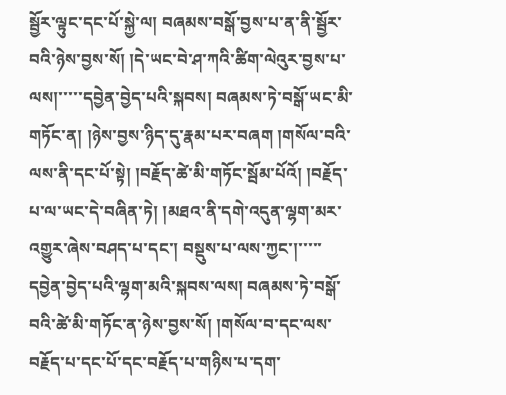སྦྱོར་ལྟུང་དང་པོ་སྐྱེ་ལ། བཞམས་བསྒོ་བྱས་པ་ན་ནི་སྦྱོར་བའི་ཉེས་བྱས་སོ། །དེ་ཡང་བེ་ཤ་ཀའི་ཚིག་ལེའུར་བྱས་པ་ལས།་་་་་དབྱེན་བྱེད་པའི་སྐབས། བཞམས་ཏེ་བསྒོ་ཡང་མི་གཏོང་ན། །ཉེས་བྱས་ཉིད་དུ་རྣམ་པར་བཞག །གསོལ་བའི་ལས་ནི་དང་པོ་སྟེ། །བརྗོད་ཚེ་མི་གཏོང་སྦོམ་པོའོ། །བརྗོད་པ་ལ་ཡང་དེ་བཞིན་ཏེ། །མཐའ་ནི་དགེ་འདུན་ལྷག་མར་འགྱུར་ཞེས་བཤད་པ་དང་། བསྡུས་པ་ལས་ཀྱང་།་་་་་དབྱེན་བྱེད་པའི་ལྷག་མའི་སྐབས་ལས། བཞམས་ཏེ་བསྒོ་བའི་ཚེ་མི་གཏོང་ན་ཉེས་བྱས་སོ། །གསོལ་བ་དང་ལས་བརྗོད་པ་དང་པོ་དང་བརྗོད་པ་གཉིས་པ་དག་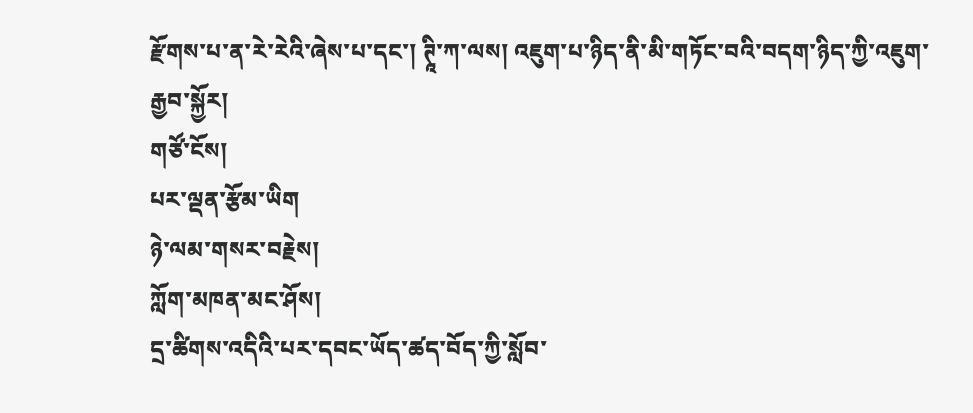རྫོགས་པ་ན་རེ་རེའི་ཞེས་པ་དང་། ཊཱི་ཀ་ལས། འཇུག་པ་ཉིད་ནི་མི་གཏོང་བའི་བདག་ཉིད་ཀྱི་འཇུག་
རྒྱབ་སྐྱོར།
གཙོ་ངོས།
པར་ལྡན་རྩོམ་ཡིག
ཉེ་ལམ་གསར་བརྗེས།
ཀློག་མཁན་མང་ཤོས།
དྲ་ཚིགས་འདིའི་པར་དབང་ཡོད་ཚད་བོད་ཀྱི་སློབ་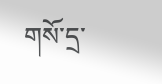གསོ་དྲ་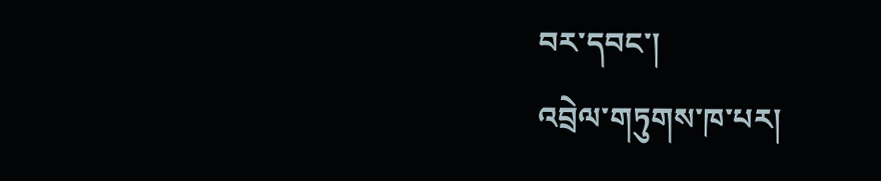བར་དབང་།
འབྲེལ་གཏུགས་ཁ་པར།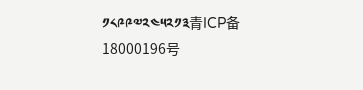༡༨༩༩༧༢༤༥༢༡༣青ICP备18000196号